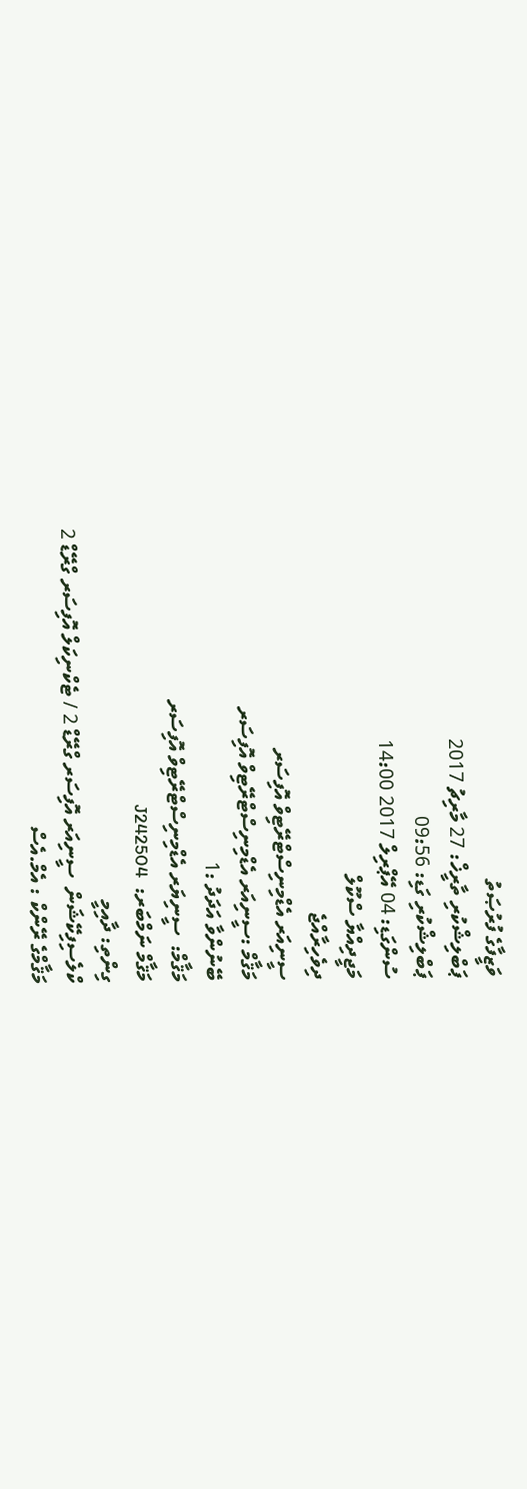ވަޒީފާގެ ފުރުޞަތު
ޕަބްލިޝްކުރި ތާރީޚް: 27 މާރިޗު 2017
ޕަބްލިޝްކުރި ގަޑި: 09:56
ސުންގަޑި: 04 އޭޕްރިލް 2017 14:00
މަޖީދިއްޔާ ސްކޫލް
ދިވެހިރާއްޖެ
ސީނިއަރ އެޑްމިނިސްޓްރޭޓިވް އޮފިސަރ
މަޤާމް :ސީނިއަރ އެޑްމިނިސްޓްރޭޓިވް އޮފިސަރ
ބޭނުންވާ އަދަދު :1
މަޤާމް:  ސީނިޔަރ އެޑްމިނިސްޓްރޭޓިވް އޮފިސަރ
މަޤާމް ނަމްބަރ:  J242504
ގިންތި: ދާއިމީ
ކްލެސިފިކޭޝަން  ސީނިއަރ އޮފިސަރ ގްރޭޑް 2 / ޓެކްނިކަލް އޮފިސަރ ގްރޭޑް 2
މަޤާމްގެ ރޭންކް : އެމް.އެސް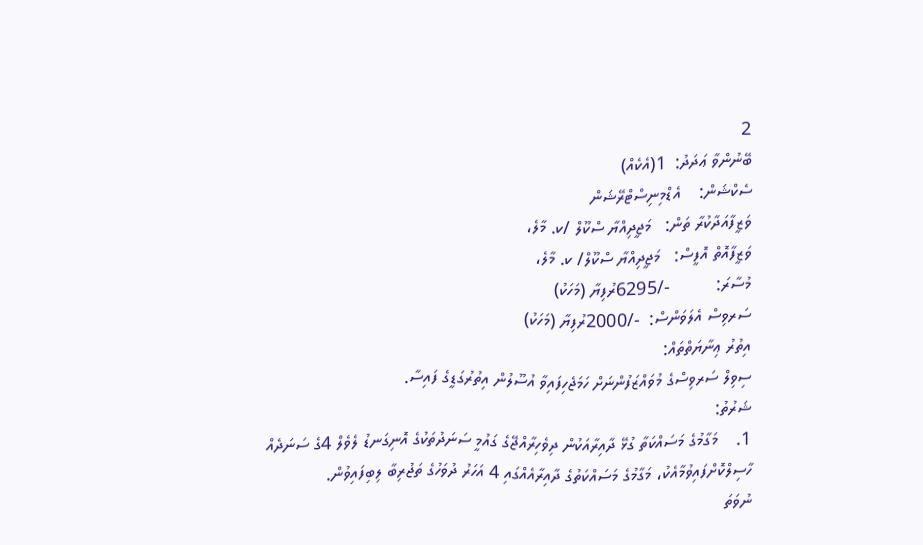2
ބޭނުންވާ ޢަދަދު:  1(އެކެއް)
ސެކްޝަން:    އެޑްމިނިސްޓްރޭޝަން
ވަޒީފާއަދާކުރާ ތަން:   މަޖީދިއްޔާ ސްކޫލް /ކ. މާލެ،
ވަޒީފާއޮތް އޮފީސް:   މަޖީދިއްޔާ ސްކޫލް/ ކ. މާލެ،
މުސާރަ:          -/6295ރުފިޔާ (މަހަކު)
ސަރވިސް އެލަވަންސް:  -/2000ރުފިޔާ (މަހަކު)
އިތުރު ޢިނާޔަތްތައް:
ސިވިލް ސަރވިސްގެ މުވައްޒަފުންނަށް ހަމަޖެހިފައިވާ އުސޫލުން އިތުރުގަޑީގެ ފައިސާ.
ޝަރުތު:
1.    މަގާމުގެ މަސައްކަތާ ގުޅޭ ދާއިރާއަކުން ދިވެހިރާއްޖޭގެ ގައުމީ ސަނަދުތަކުގެ އޮނިގަނޑު ލެވެލް 4ގެ ސަނަދެއް ހާސިލްކޮށްފައިވުމާއެކު، މަގާމުގެ މަސައްކަތުގެ ދާއިރާއެއްގައި 4 އަހަރު ދުވަހުގެ ތަޖުރިބާ ލިބިފައިވުން.
ނުވަތަ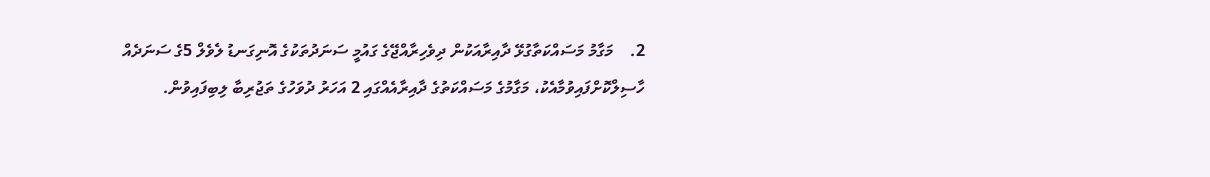2.    މަގާމު މަސައްކަތާގުޅޭ ދާއިރާއަކުން ދިވެހިރާއްޖޭގެ ގައުމީ ސަނަދުތަކުގެ އޮނިގަނޑު ލެވެލް 5ގެ ސަނަދެއް ހާސިލްކޮށްފައިވުމާއެކު، މަގާމުގެ މަސައްކަތުގެ ދާއިރާއެއްގައި 2 އަހަރު ދުވަހުގެ ތަޖުރިބާ ލިބިފައިވުން.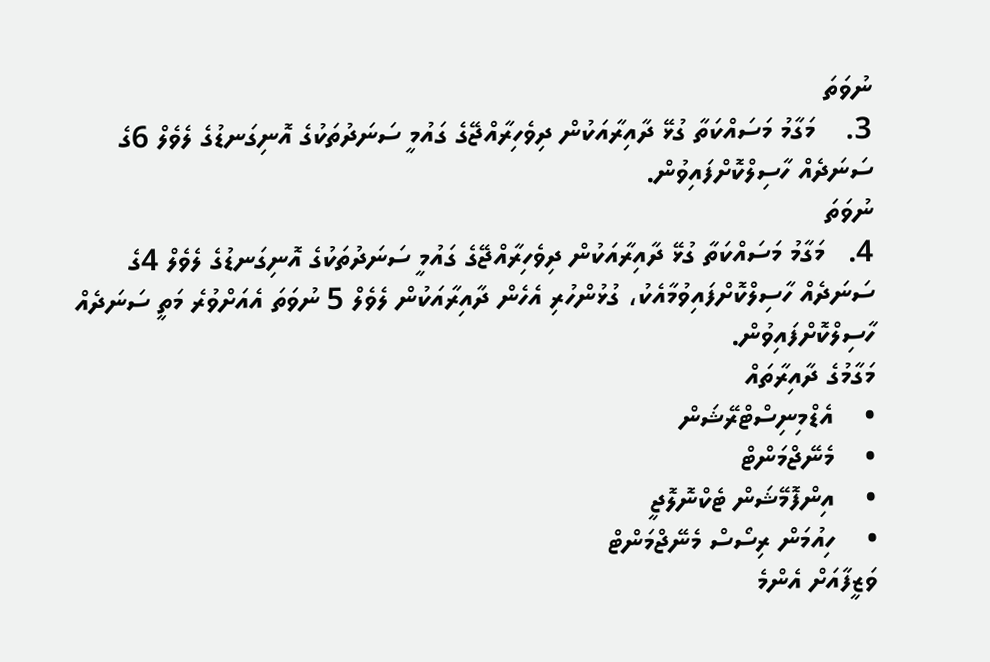ނުވަތަ
3.    މަގާމު މަސައްކަތާ ގުޅޭ ދާއިރާއަކުން ދިވެހިރާއްޖޭގެ ގައުމީ ސަނަދުތަކުގެ އޮނިގަނޑުގެ ލެވެލް 6ގެ ސަނަދެއް ހާސިލްކޮށްފައިވުން.
ނުވަތަ
4.   މަގާމު މަސައްކަތާ ގުޅޭ ދާއިރާއަކުން ދިވެހިރާއްޖޭގެ ގައުމީ ސަނަދުތަކުގެ އޮނިގަނޑުގެ ލެވެލް 4ގެ ސަނަދެއް ހާސިލްކޮށްފައިވުމާއެކު، ގުޅުންހުރި އެހެން ދާއިރާއަކުން ލެވެލް 5 ނުވަތަ އެއަށްވުރެ މަތީ ސަނަދެއް ހާސިލްކޮށްފައިވުން.
މަގާމުގެ ދާއިރާތައް
•    އެޑްމިނިސްޓްރޭޝަން
•    މެނޭޖްމަންޓް
•    އިންފޮމޭޝަން ޓެކްނޮލޮޖީ
•    ހިއުމަން ރިސޯސް މެނޭޖްމަންޓް
ވަޒީފާއަށް އެންމެ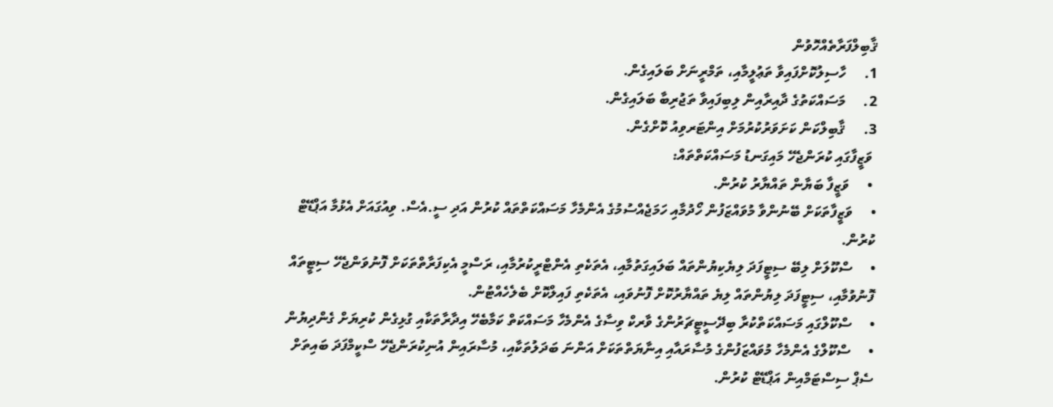ޤާބިލްފަރާތެއްހޮވުން
1.     ހާސިލުކޮށްފައިވާ ތަޢުލީމާއި، ތަމްރީނަށް ބަލައިގެން.
2.     މަސައްކަތުގެ ދާއިރާއިން ލިބިފައިވާ ތަޖުރިބާ ބަލައިގެން.
3.     ޤާބިލްކަން ކަށަވަރުކުރުމަށް އިންޓަރވިއު ކޮށްގެން.
 ވަޒީފާގައި ކުރަންޖެހޭ މައިގަނޑު މަސައްކަތްތައް:
 •     ވަޒީފާ ބަޔާން ތައްޔާރު ކުރުން.
•     ވަޒީފާތަކަށް ބޭނުންވާ މުވައްޒަފުން ހޯދުމާއި ހަމަޖެއްސުމުގެ އެންމެހާ މަސައްކަތްތައް ކުރުން އަދި ސީ.އެސް. ވިއުގައަށް އެޅުމާ އަޕްޑޭޓް ކުރުން.
•     ސްކޫލަށް ލިބޭ ސިޓީފަދަ ލިޔެކިޔުންތައް ބަލައިގަތުމާއި، އެތަކެތި އެންޓްރީކުރުމާއި، ރަސްމީ އެކިފަރާތްތަކަށް ފޮނުވަންޖެހޭ ސިޓީތައް ފޮނުވުމާއި، ސިޓީފަދަ ލިޔުންތައް ލިޔެ ތައްޔާރުކޮށް ފޮނުވައި، އެތަކެތި ފައިލްކޮށް ބެލެހެއްޓުން.
•     ސްކޫލްގައި މަސައްކަތްކުރާ ބިދޭސީޓީޗަރުންގެ ވާރކް ވިސާގެ އެންމެހާ މަސައްކަތް ކަމާބެހޭ އިދާރާތަކާއި ގުޅިގެން ކުރިޔަށް ގެންދިޔުން
•     ސްކޫލްގެ އެންމެހާ މުވައްޒަފުންގެ މުސާރައާއި އިނާޔަތްތަކަށް އަންނަ ބަދަލުތަކާއި، މުސާރައިން އުނިކުރަންޖެހޭ ސްކީމްފަދަ ބައިތަށް ސެޕް ސިސްޓަމްއިން އަޕްޑޭޓް ކުރުން.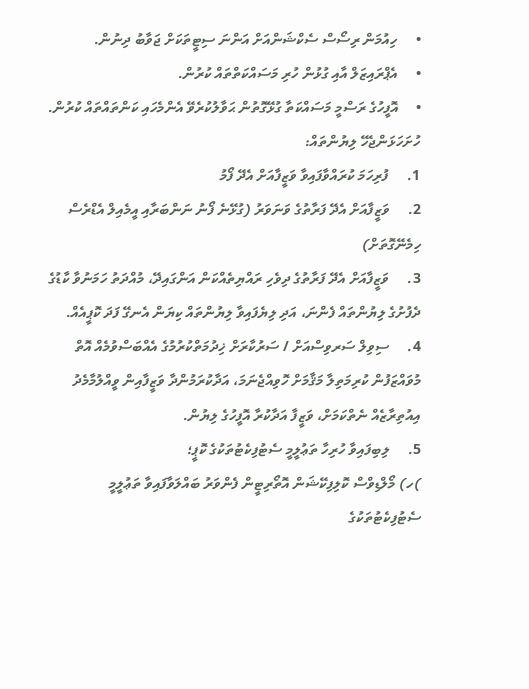•     ހިއުމަން ރިސޯސް ސެކްޝަންއަށް އަންނަ ސިޓީތަކަށް ޖަވާބު ދިނުން.
•     އެޕްރައިޒަލް އާއި ގުޅުން ހުރި މަސައްކަތްތައް ކުރުން.
•     އޮފީހުގެ ރަސްމީ މަސައްކަތާ ގުޅޭގޮތުން ޙަވާލުކުރެވޭ އެންމެހައި ކަންތައްތައް ކުރުން.
ހުށަހަޅަންޖެހޭ ލިޔުންތައް:
1.     ފުރިހަމަ ކުރައްވާފައިވާ ވަޒީފާއަށް އެދޭ ފޯމު
2.     ވަޒީފާއަށް އެދޭ ފަރާތުގެ ވަނަވަރު (ގުޅޭނެ ފޯނު ނަންބަރާއި އީމެއިލް އެޑްރެސް ހިމެނޭގޮތަށް)
3.     ވަޒީފާއަށް އެދޭ ފަރާތުގެ ދިވެހި ރައްޔިތެއްކަން އަންގައިދޭ، މުއްދަތު ހަމަނުވާ ކާޑުގެ ދެފުށުގެ ލިޔުންތައް ފެންނަ، އަދި ލިޔެފައިވާ ލިޔުންތައް ކިޔަން އެނގޭ ފަދަ ކޮޕީއެއް.
4.     ސިވިލް ސަރވިސްއަށް / ސަރުކާރަށް ޚިދުމަތްކުރުމުގެ އެއްބަސްވުމެއް އޮތް މުވައްޒަފުން ކުރިމަތިލާ މަޤާމަށް ހޮވިއްޖެނަމަ، އަދާކުރަމުންދާ ވަޒީފާއިން ވީއްލުމާމެދު އިއުތިރާޒެއް ނެތްކަމަށް، ވަޒީފާ އަދާކުރާ އޮފީހުގެ ލިޔުން.
5.     ލިބިފައިވާ ހުރިހާ ތަޢުލީމީ ސެޓުފިކެޓުތަކުގެ ކޮޕީ؛
)ހ) މޯލްޑިވްސް ކޮލިފިކޭޝަން އޮތޯރިޓީން ފެންވަރު ބައްލަވާފައިވާ ތަޢުލީމީ ސެޓުފިކެޓުތަކުގެ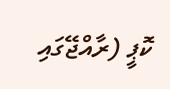ކޮޕީ (ރާއްޖޭގައި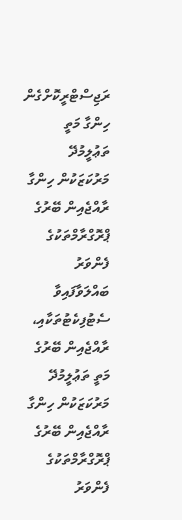ރަޖިސްޓްރީކޮށްގެން ހިންގާ މަތީ ތަޢުލީމުދޭ މަރުކަޒަކުން ހިންގާ ރާއްޖެއިން ބޭރުގެ ޕްރޮގްރާމްތަކުގެ ފެންވަރު ބައްލަވާފައިވާ ސެޓުފިކެޓުތަކާއި، ރާއްޖެއިން ބޭރުގެ މަތީ ތަޢުލީމުދޭ މަރުކަޒަކުން ހިންގާ ރާއްޖެއިން ބޭރުގެ ޕްރޮގްރާމްތަކުގެ ފެންވަރު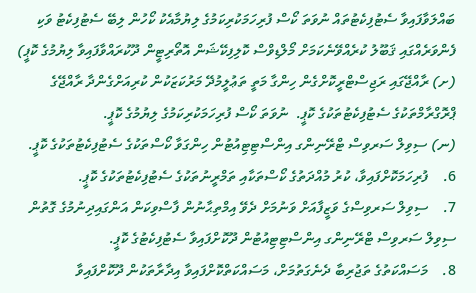ބައްލަވާފައިވާ ސެޓުފިކެޓުތައް ނުވަތަ ކޯސް ފުރިހަމަކުރިކަމުގެ ލިޔުމާއެކު ކޯހުން ލިބޭ ސެޓުފިކެޓު ވަކި ފެންވަރެއްގައި ޤަބޫލު ކުރެއްވޭނެކަމަށް މޯލްޑިވްސް ކޮލިފިކޭޝަން އޮތޯރިޓީން ދޫކުރައްވާފައިވާ ލިޔުމުގެ ކޮޕީ)
(ށ) ރާއްޖޭގައި ރަޖިސްޓްރީކޮށްގެން ހިންގާ މަތީ ތަޢުލީމުދޭ މަރުކަޒަކުން ކުރިއަށްގެންދާ ރާއްޖޭގެ ޕްރޮގްރާމްތަކުގެ ސެޓުފިކެޓުތަކުގެ ކޮޕީ.  ނުވަތަ ކޯސް ފުރިހަމަކުރިކަމުގެ ލިޔުމުގެ ކޮޕީ.
(ނ) ސިވިލް ސަރވިސް ޓްރޭނިންގ އިންސްޓިޓިއުޓުން ހިންގަވާ ކޯސްތަކުގެ ސެޓުފިކެޓުތަކުގެ ކޮޕީ.
6.    ފުރިހަމަކޮށްފައިވާ، ކުރު މުއްދަތުގެ ކޯސްތަކާއި ތަމްރީނުތަކުގެ ސެޓުފިކެޓުތަކުގެ ކޮޕީ.
7.    ސިވިލް ސަރވިސްގެ ވަޒީފާއަށް ވަނުމަށް ދެވޭ އިމްތިޙާނުން ފާސްވިކަން އަންގައިދިނުމުގެ ގޮތުން ސިވިލް ސަރވިސް ޓްރޭނިންގ އިންސްޓިޓިއުޓުން ދޫކޮށްފައިވާ ސެޓުފިކެޓުގެ ކޮޕީ.
8.    މަސައްކަތުގެ ތަޖުރިބާ ދެނެގަތުމަށް، މަސައްކަތްކޮށްފައިވާ އިދާރާތަކުން ދޫކޮށްފައިވާ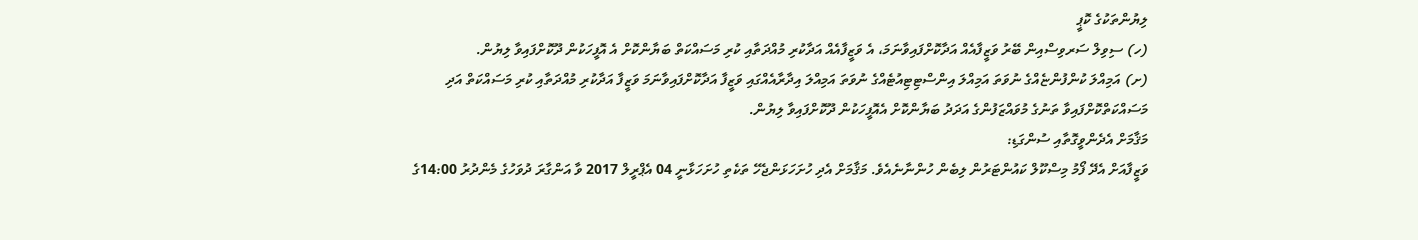ލިޔުންތަކުގެ ކޮޕީ
(ހ) ސިވިލް ސަރވިސްއިން ބޭރު ވަޒީފާއެއް އަދާކޮށްފައިވާނަމަ، އެ ވަޒީފާއެއް އަދާކުރި މުއްދަތާއި ކުރި މަސައްކަތް ބަޔާންކޮށް އެ އޮފީހަކުން ދޫކޮށްފައިވާ ލިޔުން.
(ށ) އަމިއްލަ ކުންފުންޏެއްގެ ނުވަތަ އަމިއްލަ އިންސްޓިޓިއުޓެއްގެ ނުވަތަ އަމިއްލަ އިދާރާއެއްގައި ވަޒީފާ އަދާކޮށްފައިވާނަމަ ވަޒީފާ އަދާކުރި މުއްދަތާއި ކުރި މަސައްކަތް އަދި މަސައްކަތްކޮށްފައިވާ ތަނުގެ މުވައްޒަފުންގެ އަދަދު ބަޔާންކޮށް އެއޮފީހަކުން ދޫކޮށްފައިވާ ލިޔުން.
މަޤާމަށް އެދެންވީގޮތާއި ސުންގަޑި:
ވަޒީފާއަށް އެދޭ ފޯމު މިސްކޫލް ކައުންޓަރުން ލިބެން ހުންނާނެއެވެ. މަޤާމަށް އެދި ހުށަހަޅަންޖެހޭ ތަކެތި ހުށަހަޅާނީ 04 އެޕްރީލް 2017 ވާ އަންގާރަ ދުވަހުގެ މެންދުރު 14:00ގެ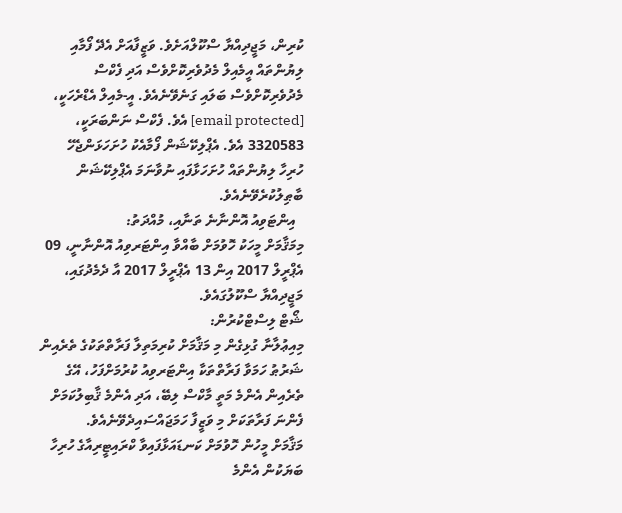ކުރިން، މަޖީދިއްޔާ ސްކޫލްއަށެވެ. ވަޒީފާއަށް އެދޭ ފޯމާއި ލިޔުންތައް އީމެއިލް މެދުވެރިކޮށްވެސް އަދި ފެކްސް މެދުވެރިކޮށްވެސް ބަލައި ގަނެވޭނެއެވެ. އީ-މެއިލް އެޑްރެހަކީ، [email protected] އެވެ. ފެކްސް ނަންބަރަކީ، 3320583 އެވެ. އެޕްލިކޭޝަން ފޯމާއެކު ހުށަހަޅަންޖެހޭ ހުރިހާ ލިޔުންތައް ހުށަހަޅާފައި ނުވާނަމަ އެޕްލިކޭޝަން ބާޠިލުކުރެވޭނެއެވެ.
  އިންޓަވިއު އޮންނާނެ ތަނާއި، މުއްދަތު:
މިމަޤާމަށް މީހަކު ހޮވުމަށް ބާއްވާ އިންޓަރވިއު އޮންނާނީ، 09 އެޕްރީލް 2017 އިން 13 އެޕްރީލް 2017 އާ ދެމެދުގައި، މަޖީދިއްޔާ ސްކޫލުގައެވެ.
ޝޯޓް ލިސްޓްކުރުން:
މިއިޢުލާނާ ގުޅިގެން މި މަޤާމަށް ކުރިމަތިލާ ފަރާތްތަކުގެ ތެރެއިން ޝަރުޠު ހަމަވާ ފަރާތްތަކާ އިންޓަރވިއު ކުރުމަށްފަހު، އޭގެ ތެރެއިން އެންމެ މަތީ މާކްސް ލިބޭ، އަދި އެންމެ ޤާބިލުކަމަށް ފެންނަ ފަރާތަކަށް މި ވަޒީފާ ހަމަޖައްސައިދެވޭނެއެވެ.
މަޤާމަށް މީހުން ހޮވުމަށް ކަނޑައަޅާފައިވާ ކްރައިޓީރިއާގެ ހުރިހާ ބަޔަކުން އެންމެ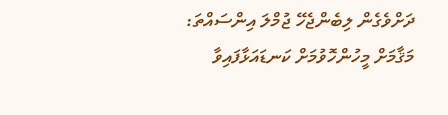ދަށްވެގެން ލިބެންޖެހޭ ޖުމްލަ އިންސައްތަ:
މަޤާމަށް މީހުންހޮވުމަށް ކަނޑައަޅާފައިވާ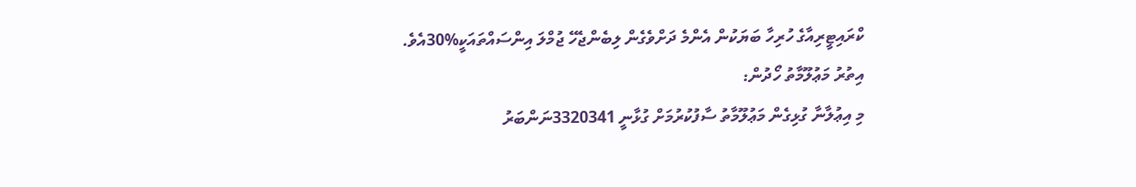ކްރައިޓީރިއާގެ ހުރިހާ ބަޔަކުން އެންމެ ދަށްވެގެން ލިބެންޖެހޭ ޖުމްލަ އިންސައްތައަކީ%30އެވެ.
އިތުރު މަޢުލޫމާތު ހޯދުން:
މި އިޢުލާނާ ގުޅިގެން މަޢުލޫމާތު ސާފުކުރުމަށް ގުޅާނީ 3320341ނަންބަރު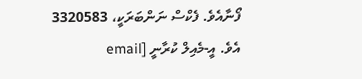ފޯނާއެވެ. ފެކްސް ނަންބަރަކީ، 3320583 އެވެ. އީ-މެއިލް ކުރާނީ [email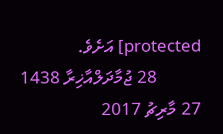protected] އަށެވެ.
          28 ޖުމާދަލްއާޚިރާ 1438
27 މާރިޗު 2017